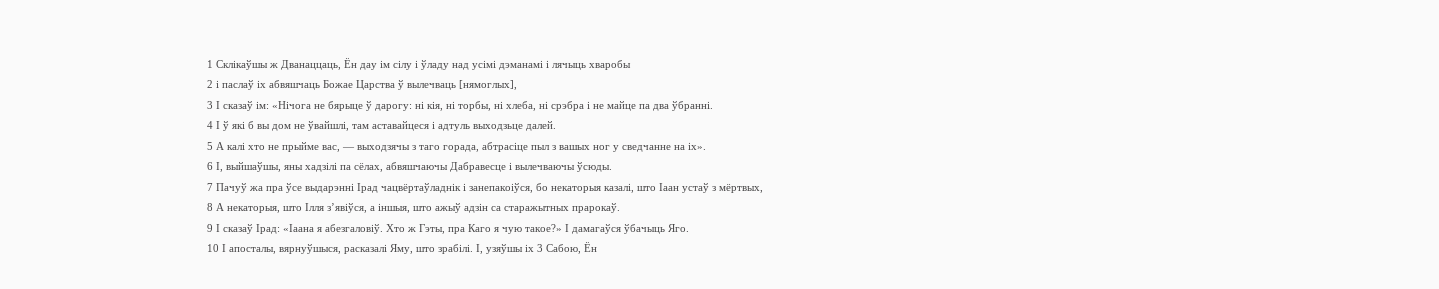1 Склікаўшы ж Дванаццаць, Ён дау ім сілу і ўладу над усімі дэманамі і лячыць хваробы
2 і паслаў іх абвяшчаць Божае Царства ў вылечваць [нямоглых],
3 І сказаў ім: «Нічога не бярыце ў дарогу: ні кія, ні торбы, ні хлеба, ні срэбра і не майце па два ўбранні.
4 І ў які б вы дом не ўвайшлі, там аставайцеся і адтуль выходзьце далей.
5 А калі хто не прыйме вас, — выходзячы з таго горада, абтрасіце пыл з вашых ног у сведчанне на іх».
6 І, выйшаўшы, яны хадзілі па сёлах, абвяшчаючы Дабравесце і вылечваючы ўсюды.
7 Пачуў жа пра ўсе выдарэнні Ірад чацвёртаўладнік і занепакоіўся, бо некаторыя казалі, што Іаан устаў з мёртвых,
8 А некаторыя, што Ілля з’явіўся, а іншыя, што ажыў адзін са старажытных прарокаў.
9 І сказаў Ірад: «Іаана я абезгаловіў. Хто ж Гэты, пра Каго я чую такое?» І дамагаўся ўбачыць Яго.
10 І апосталы, вярнуўшыся, расказалі Яму, што зрабілі. І, узяўшы іх 3 Сабою, Ён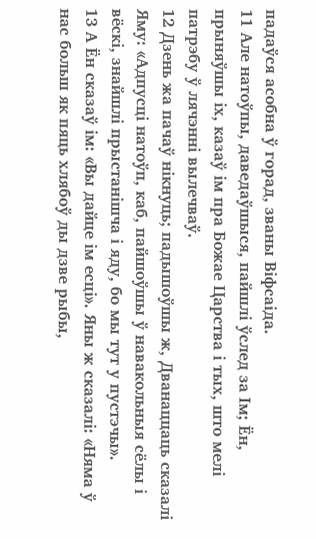падаўся асобна ў горад, званы Віфсаіда.
11 Але натоўпы, даведаўшыся, пайшлі ўслед за Ім; Ён, прыняўшы іх, казаў ім пра Божае Царства і тых, што мелі патрэбу ў лячэнні вылечваў.
12 Дзень жа пачаў нікнуць; падышоўшы ж, Дванаццаць сказалі Яму: «Адпусці натоўп, каб, пайшоўшы ў навакольныя сёлы і вёскі, знайшлі прыстанішча і яду, бо мы тут у пустэчы».
13 А Ён сказаў ім: «Вы дайце ім есці». Яны ж сказалі: «Няма ў нас больш як пяць хлябоў ды дзве рыбы,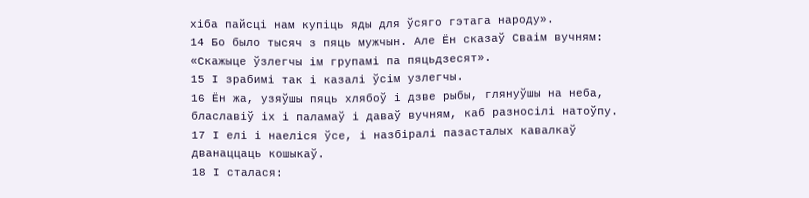хіба пайсці нам купіць яды для ўсяго гэтага народу».
14 Бо было тысяч з пяць мужчын. Але Ён сказаў Сваім вучням: «Скажыце ўзлегчы ім групамі па пяцьдзесят».
15 І зрабимі так і казалі ўсім узлегчы.
16 Ён жа, узяўшы пяць хлябоў і дзве рыбы, глянуўшы на неба, блаславіў іх і паламаў і даваў вучням, каб разносілі натоўпу.
17 І елі і наеліся ўсе, і назбіралі пазасталых кавалкаў дванаццаць кошыкаў.
18 І сталася: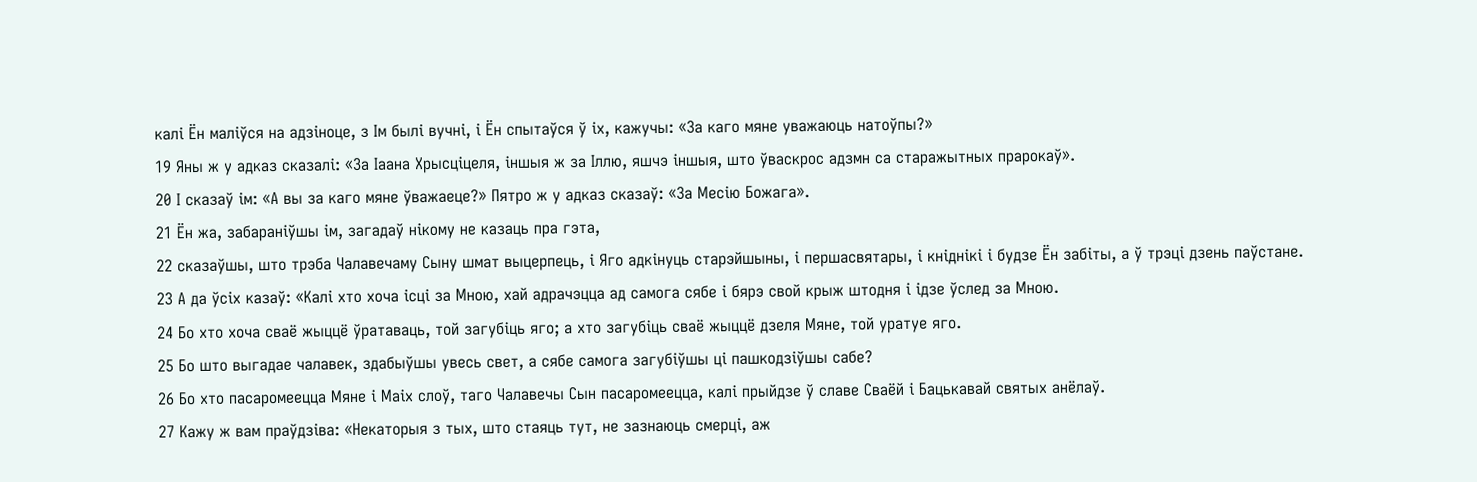калі Ён маліўся на адзіноце, з Ім былі вучні, і Ён спытаўся ў іх, кажучы: «За каго мяне уважаюць натоўпы?»
19 Яны ж у адказ сказалі: «За Іаана Хрысціцеля, іншыя ж за Іллю, яшчэ іншыя, што ўваскрос адзмн са старажытных прарокаў».
20 І сказаў ім: «А вы за каго мяне ўважаеце?» Пятро ж у адказ сказаў: «За Месію Божага».
21 Ён жа, забараніўшы ім, загадаў нікому не казаць пра гэта,
22 сказаўшы, што трэба Чалавечаму Сыну шмат выцерпець, і Яго адкінуць старэйшыны, і першасвятары, і кніднікі і будзе Ён забіты, а ў трэці дзень паўстане.
23 А да ўсіх казаў: «Калі хто хоча ісці за Мною, хай адрачэцца ад самога сябе і бярэ свой крыж штодня і ідзе ўслед за Мною.
24 Бо хто хоча сваё жыццё ўратаваць, той загубіць яго; а хто загубіць сваё жыццё дзеля Мяне, той уратуе яго.
25 Бо што выгадае чалавек, здабыўшы увесь свет, а сябе самога загубіўшы ці пашкодзіўшы сабе?
26 Бо хто пасаромеецца Мяне і Маіх слоў, таго Чалавечы Сын пасаромеецца, калі прыйдзе ў славе Сваёй і Бацькавай святых анёлаў.
27 Кажу ж вам праўдзіва: «Некаторыя з тых, што стаяць тут, не зазнаюць смерці, аж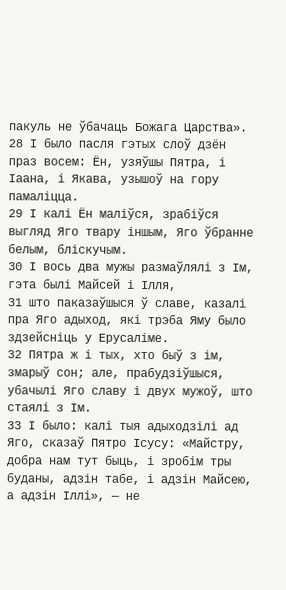пакуль не ўбачаць Божага Царства».
28 І было пасля гэтых слоў дзён праз восем: Ён, узяўшы Пятра, і Іаана, і Якава, узышоў на гору памаліцца.
29 І калі Ён маліўся, зрабіўся выгляд Яго твару іншым, Яго ўбранне белым, бліскучым.
30 І вось два мужы размаўлялі з Ім, гэта былі Майсей і Ілля,
31 што паказаўшыся ў славе, казалі пра Яго адыход, які трэба Яму было здзейсніць у Ерусаліме.
32 Пятра ж і тых, хто быў з ім, змарыў сон; але, прабудзіўшыся, убачылі Яго славу і двух мужоў, што стаялі з Ім.
33 І было: калі тыя адыходзілі ад Яго, сказаў Пятро Ісусу: «Майстру, добра нам тут быць, і зробім тры буданы, адзін табе, і адзін Майсею, а адзін Іллі», — не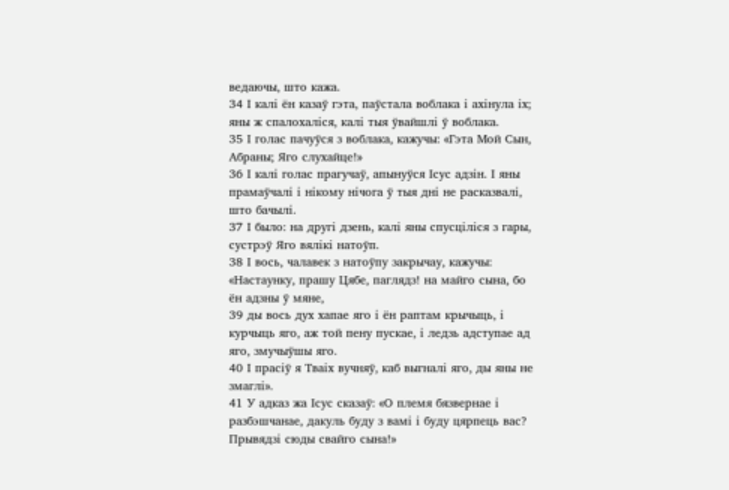ведаючы, што кажа.
34 І калі ён казаў гэта, паўстала воблака і ахінула іх; яны ж спалохаліся, калі тыя ўвайшлі ў воблака.
35 І голас пачуўся з воблака, кажучы: «Гэта Мой Сын, Абраны; Яго слухайце!»
36 І калі голас прагучаў, апынуўся Ісус адзін. І яны прамаўчалі і нікому нічога ў тыя дні не расказвалі, што бачылі.
37 І было: на другі дзень, калі яны спусціліся з гары, сустрэў Яго вялікі натоўп.
38 І вось, чалавек з натоўпу закрычау, кажучы: «Настаунку, прашу Цябе, паглядз! на майго сына, бо ён адзны ў мяне,
39 ды вось дух хапае яго і ён раптам крычыць, і курчыць яго, аж той пену пускае, і ледзь адступае ад яго, змучыўшы яго.
40 І прасіў я Тваіх вучняў, каб выгналі яго, ды яны не змаглі».
41 У адказ жа Ісус сказаў: «О племя бязвернае і разбэшчанае, дакуль буду з вамі і буду цярпець вас? Прывядзі сюды свайго сына!»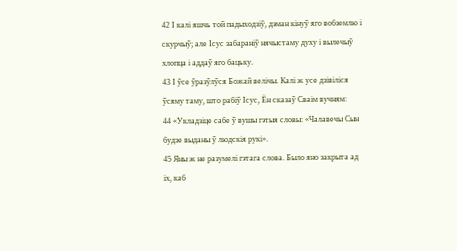42 І калі яшчь той падыходзіў, дэман кінуў яго вобземлю і скурчыў; але Ісус забараніў нячыстаму духу і вылечыў хлопца і аддаў яго бацьку.
43 І ўсе ўразўлўся Божай велічы. Калі ж усе дзівіліся ўсяму таму, што рабіў Ісус, Ён сказаў Сваім вучням:
44 «Укладзіце сабе ў вушы гэтыя словы: «Чалавечы Сын будзе выданы ў людскія рукі».
45 Яны ж не разумелі гэтага слова. Было яно закрыта ад іх, каб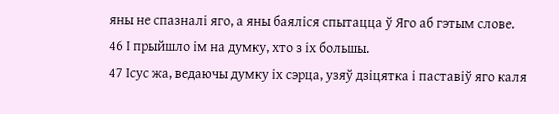яны не спазналі яго, а яны баяліся спытацца ў Яго аб гэтым слове.
46 І прыйшло ім на думку, хто з іх большы.
47 Ісус жа, ведаючы думку іх сэрца, узяў дзіцятка і паставіў яго каля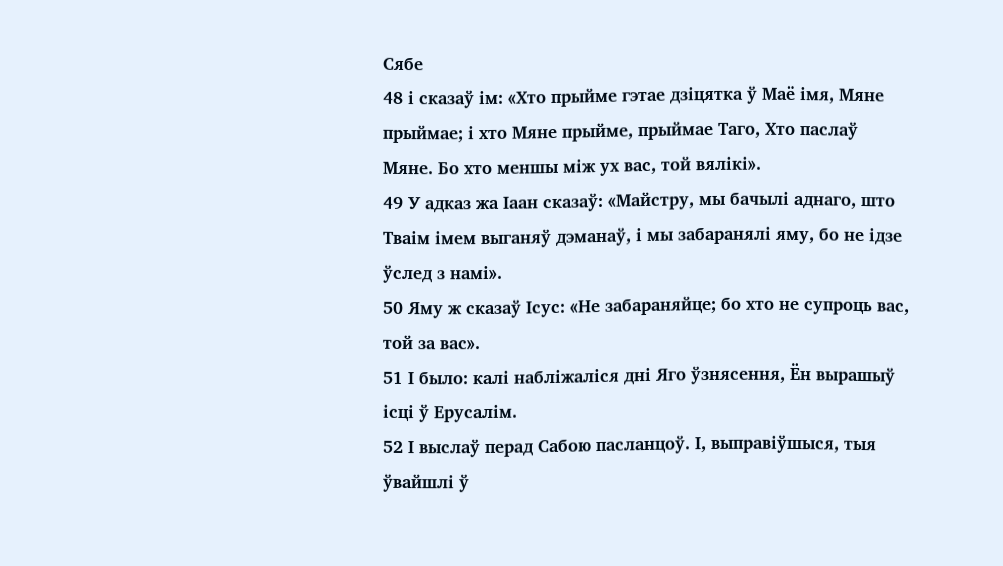Сябе
48 і сказаў ім: «Хто прыйме гэтае дзіцятка ў Маё імя, Мяне прыймае; і хто Мяне прыйме, прыймае Таго, Хто паслаў Мяне. Бо хто меншы між ух вас, той вялікі».
49 У адказ жа Іаан сказаў: «Майстру, мы бачылі аднаго, што Тваім імем выганяў дэманаў, і мы забаранялі яму, бо не ідзе ўслед з намі».
50 Яму ж сказаў Ісус: «Не забараняйце; бо хто не супроць вас, той за вас».
51 І было: калі набліжаліся дні Яго ўзнясення, Ён вырашыў ісці ў Ерусалім.
52 І выслаў перад Сабою пасланцоў. І, выправіўшыся, тыя ўвайшлі ў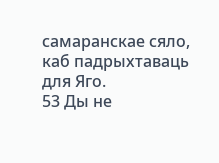самаранскае сяло, каб падрыхтаваць для Яго.
53 Ды не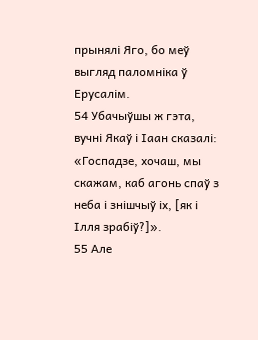прынялі Яго, бо меў выгляд паломніка ў Ерусалім.
54 Убачыўшы ж гэта, вучні Якаў і Іаан сказалі: «Госпадзе, хочаш, мы скажам, каб агонь спаў з неба і знішчыў іх, [як і Ілля зрабіў?]».
55 Але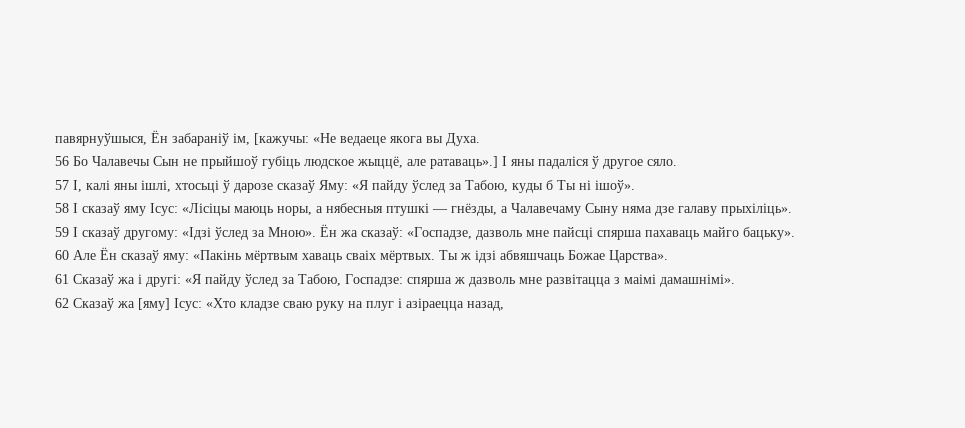павярнуўшыся, Ён забараніў ім, [кажучы: «Не ведаеце якога вы Духа.
56 Бо Чалавечы Сын не прыйшоў губіць людское жыццё, але ратаваць».] І яны падаліся ў другое сяло.
57 І, калі яны ішлі, хтосьці ў дарозе сказаў Яму: «Я пайду ўслед за Табою, куды б Ты ні ішоў».
58 І сказаў яму Ісус: «Лісіцы маюць норы, а нябесныя птушкі — гнёзды, а Чалавечаму Сыну няма дзе галаву прыхіліць».
59 І сказаў другому: «Ідзі ўслед за Мною». Ён жа сказаў: «Госпадзе, дазволь мне пайсці спярша пахаваць майго бацьку».
60 Але Ён сказаў яму: «Пакінь мёртвым хаваць сваіх мёртвых. Ты ж ідзі абвяшчаць Божае Царства».
61 Сказаў жа і другі: «Я пайду ўслед за Табою, Госпадзе: спярша ж дазволь мне развітацца з маімі дамашнімі».
62 Сказаў жа [яму] Ісус: «Хто кладзе сваю руку на плуг і азіраецца назад,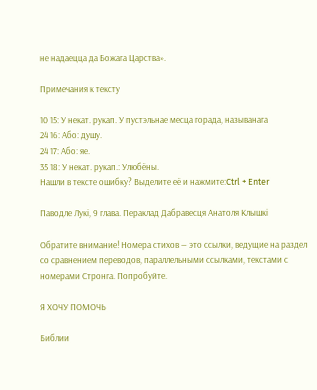не надаецца да Божага Царства».

Примечания к тексту

10 15: У некат. рукап. У пустэльнае месца горада, называнага
24 16: Або: душу.
24 17: Або: яе.
35 18: У некат. рукап.: Улюбёны.
Нашли в тексте ошибку? Выделите её и нажмите:Ctrl + Enter

Паводле Лукі, 9 глава. Пераклад Дабравесця Анатоля Клышкi

Обратите внимание! Номера стихов — это ссылки, ведущие на раздел со сравнением переводов, параллельными ссылками, текстами с номерами Стронга. Попробуйте.

Я ХОЧУ ПОМОЧЬ

Библии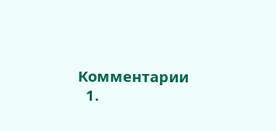Комментарии
  1.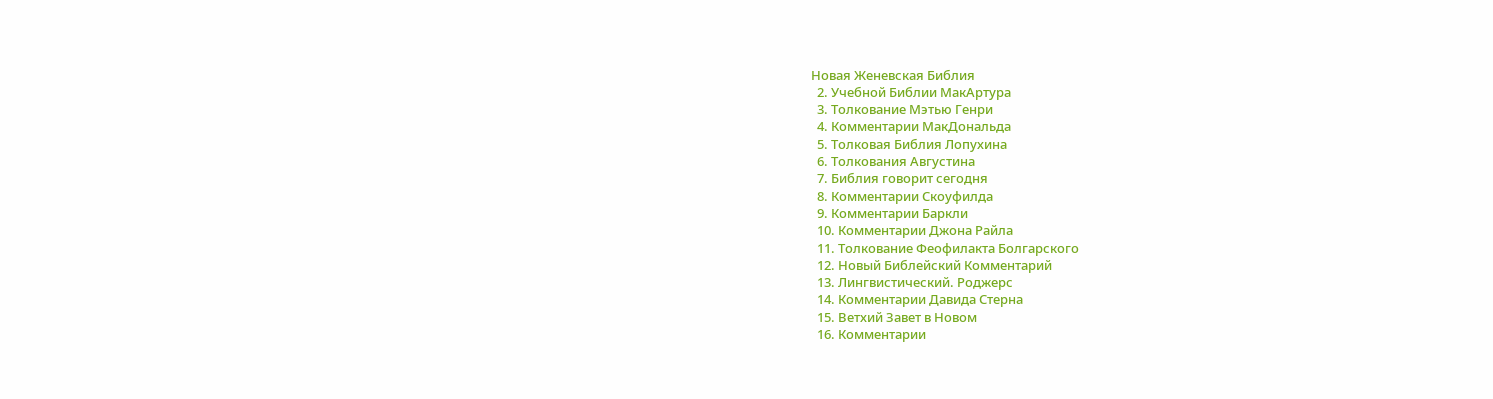Новая Женевская Библия
  2. Учебной Библии МакАртура
  3. Толкование Мэтью Генри
  4. Комментарии МакДональда
  5. Толковая Библия Лопухина
  6. Толкования Августина
  7. Библия говорит сегодня
  8. Комментарии Скоуфилда
  9. Комментарии Баркли
  10. Комментарии Джона Райла
  11. Толкование Феофилакта Болгарского
  12. Новый Библейский Комментарий
  13. Лингвистический. Роджерс
  14. Комментарии Давида Стерна
  15. Ветхий Завет в Новом
  16. Комментарии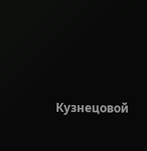Кузнецовой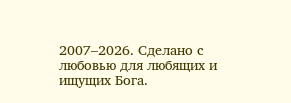2007–2026. Сделано с любовью для любящих и ищущих Бога.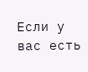Если у вас есть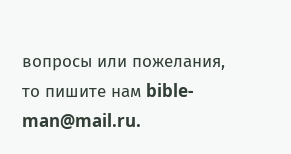вопросы или пожелания, то пишите нам bible-man@mail.ru.